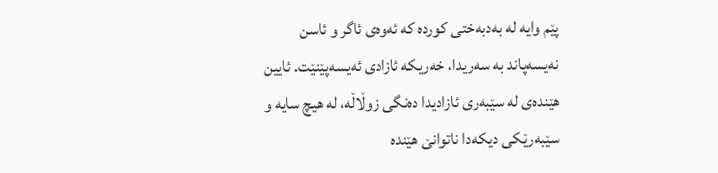پێم وایە لە بەدبەختی کوردە کە ئەوەی ئاگر و ئاسن نەیسەپاند بە سەریدا، خەریکە ئازادی ئەیسەپێنێت. ئایین ھێندەی لە سێبەری ئازادیدا دەنگی زوڵاڵە، لە ھیچ سایە و سێبەرێکی دیکەدا ناتوانێ ھێندە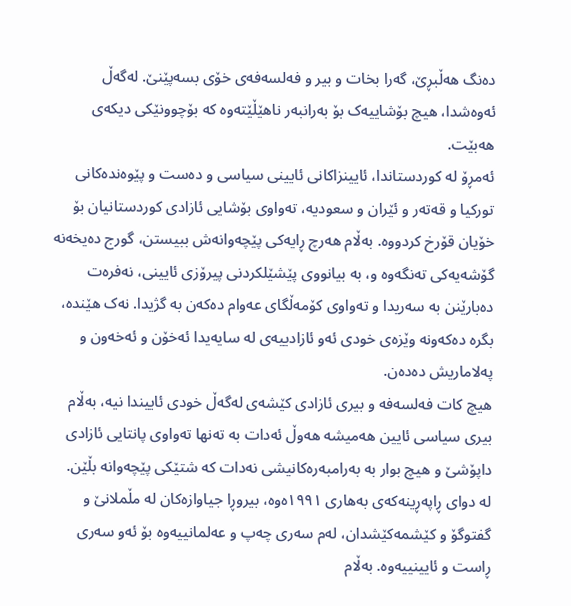دەنگ ھەڵبڕێ، گەرا بخات و بیر و فەلسەفەی خۆی بسەپێنێ. لەگەڵ ئەوەشدا، ھیچ بۆشاییەک بۆ بەرانبەر ناھێڵێتەوە کە بۆچوونێکی دیکەی ھەبێت.
ئەمڕۆ لە کوردستاندا، ئایینزاکانی ئایینی سیاسی و دەست و پێوەندەکانی تورکیا و قەتەر و ئێران و سعودیە، تەواوی بۆشایی ئازادی کوردستانیان بۆ خۆیان قۆرخ کردووە. بەڵام ھەرچ ڕایەکی پێچەوانەش ببیستن، گورج دەیخەنە گۆشەیەکی تەنگەوە و، بە بیانووی پێشێلکردنی پیرۆزی ئایینی، نەفرەت دەبارێنن بە سەریدا و تەواوی کۆمەڵگای عەوام دەکەن بە گژیدا. نەک ھێندە، بگرە دەکەونە وێزەی خودی ئەو ئازادییەی لە سایەیدا ئەخۆن و ئەخەون و پەلاماریش دەدەن.
ھیچ کات فەلسەفە و بیری ئازادی کێشەی لەگەڵ خودی ئاییندا نیە، بەڵام بیری سیاسی ئایین ھەمیشە ھەوڵ ئەدات بە تەنھا تەواوی پانتایی ئازادی داپۆشێ و ھیچ بوار بە بەرامبەرەکانیشی نەدات کە شتێکی پێچەوانە بڵێن.
لە دوای ڕاپەڕینەکەی بەھاری ١٩٩١ەوە، بیروڕا جیاوازەکان لە مڵملانێ و گفتوگۆ و کێشمەکێشدان، لەم سەری چەپ و عەلمانییەوە بۆ ئەو سەری ڕاست و ئایینییەوە. بەڵام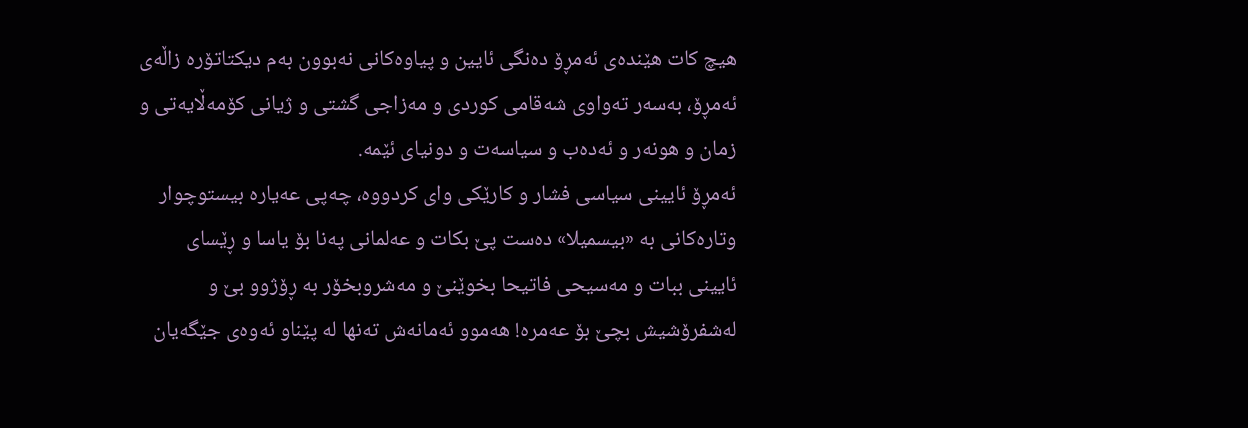ھیچ کات ھێندەی ئەمڕۆ دەنگی ئایین و پیاوەکانی نەبوون بەم دیکتاتۆرە زاڵەی ئەمڕۆ، بەسەر تەواوی شەقامی کوردی و مەزاجی گشتی و ژیانی کۆمەڵایەتی و زمان و ھونەر و ئەدەب و سیاسەت و دونیای ئێمە.
ئەمڕۆ ئایینی سیاسی فشار و کارێکی وای کردووە، چەپی عەیارە بیستوچوار وتارەکانی بە «بیسمیلا» دەست پێ بکات و عەلمانی پەنا بۆ یاسا و ڕێسای ئایینی ببات و مەسیحی فاتیحا بخوێنێ و مەشروبخۆر بە ڕۆژوو بێ و لەشفرۆشیش بچێ بۆ عەمرە! ھەموو ئەمانەش تەنھا لە پێناو ئەوەی جێگەیان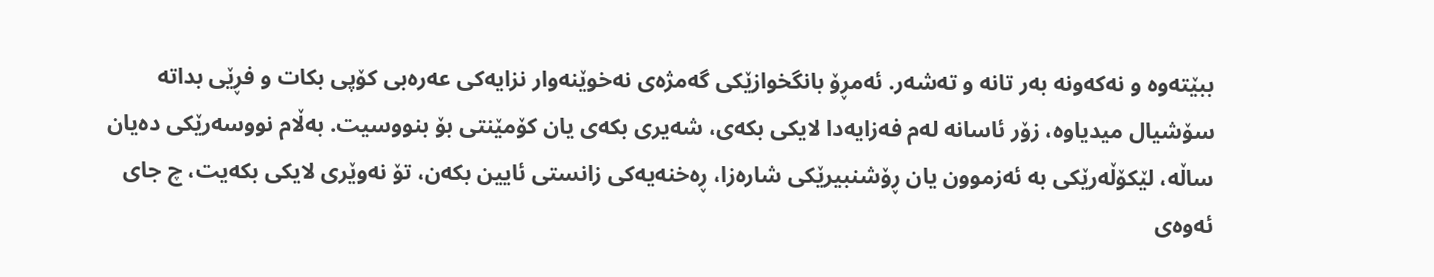ببێتەوە و نەکەونە بەر تانە و تەشەر. ئەمڕۆ بانگخوازێکی گەمژەی نەخوێنەوار نزایەکی عەرەبی کۆپی بکات و فڕێی بداتە سۆشیال میدیاوە، زۆر ئاسانە لەم فەزایەدا لایکی بکەی، شەیری بکەی یان کۆمێنتی بۆ بنووسیت. بەڵام نووسەرێکی دەیان ساڵە، لێکۆڵەرێکی بە ئەزموون یان ڕۆشنبیرێکی شارەزا، ڕەخنەیەکی زانستی ئایین بکەن، تۆ نەوێری لایکی بکەیت، چ جای ئەوەی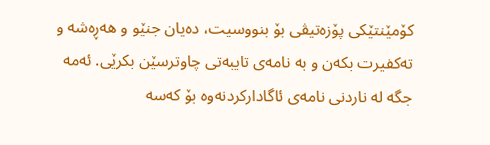کۆمێنتێکی پۆزەتیڤی بۆ بنووسیت، دەیان جنێو و ھەڕەشە و تەکفیرت بکەن و بە نامەی تایبەتی چاوترسێن بکرێی. ئەمە جگە لە ناردنی نامەی ئاگادارکردنەوە بۆ کەسە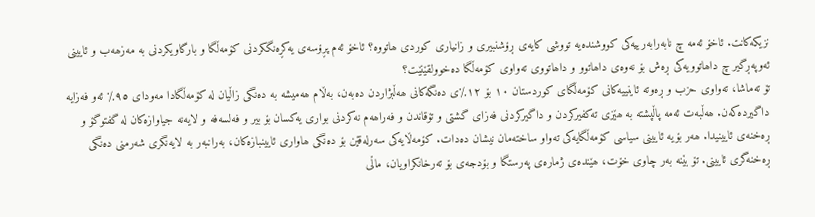نزیکەکانت. ئاخۆ ئەمە چ نابەرابەرییەکی کووشندەیە تووشی کایەی ڕۆشنبیری و زانیاری کوردی ھاتووە؟ ئاخۆ ئەم پڕۆسەی یەکڕەنگکردنی کۆمەڵگا و بارگاویکردنی بە مەزھەب و ئایینی ئەوپەڕگیر چ داھاتوویەکی ڕەش بۆ نەوەی داھاتوو و داھاتووی تەواوی کۆمەڵگا دەخوولقێنێت؟
تۆ تەماشا، تەواوی حزب و ڕەوتە ئاینییەکانی کۆمەڵگای کوردستان ١٠ بۆ ١٢٪ی دەنگەکانی ھەڵبژاردن دەبەن، بەڵام ھەمیشە بە دەنگی زاڵیان لە کۆمەڵگادا مەودای ٩٥٪ ئەو فەزایە داگیردەکەن. ھەڵبەت ئەمە پاڵپشتە بە ھێزی تەکفیرکردن و داگیرکردنی فەزای گشتی و تۆقاندن و فەراھەم نەکردنی بواری یەکسان بۆ بیر و فەلسەفە و لایەنە جیاوازەکان لە گفتوگۆ و ڕەخنەی ئایینیدا. ھەر بۆیە ئایینی سیاسی کۆمەڵگایەکی تەواو ساختەمان نیشان دەدات. کۆمەڵایەکی سەرلەقێن بۆ دەنگی ھاواری ئایینبازەکان، بەرانبەر بە لایەنگری شەرمنی دەنگی ڕەخنەگری ئایینی. تۆ بێنە بەر چاوی خۆت، ھێندەی ژمارەی پەرستگا و بۆدجەی بۆ تەرخانکراویان، ماڵی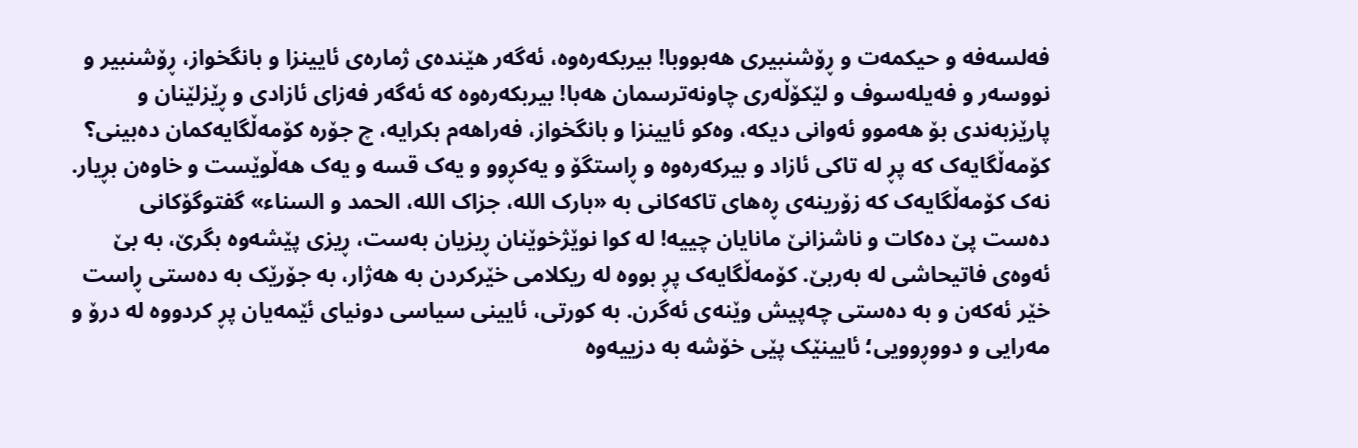فەلسەفە و حیکمەت و ڕۆشنبیری ھەبووبا! بیربکەرەوە، ئەگەر ھێندەی ژمارەی ئایینزا و بانگخواز، ڕۆشنبیر و نووسەر و فەیلەسوف و لێکۆڵەری چاونەترسمان ھەبا! بیربکەرەوە کە ئەگەر فەزای ئازادی و ڕێزلێنان و پارێزبەندی بۆ ھەموو ئەوانی دیکە، وەکو ئایینزا و بانگخواز، فەراھەم بکرایە، چ جۆرە کۆمەڵگایەکمان دەبینی؟ کۆمەڵگایەک کە پڕ لە تاکی ئازاد و بیرکەرەوە و ڕاستگۆ و یەکڕوو و یەک قسە و یەک ھەڵوێست و خاوەن بڕیار. نەک کۆمەڵگایەک کە زۆرینەی ڕەھای تاکەکانی بە «بارک اللە، جزاک اللە، الحمد و السناء» گفتوگۆکانی دەست پێ دەکات و ناشزانێ مانایان چییە! لە کوا نوێژخوێنان ڕیزیان بەست، ڕیزی پێشەوە بگرێ، بە بێ ئەوەی فاتیحاشی لە بەربێ. کۆمەڵگایەک پڕ بووە لە ریکلامی خێرکردن بە ھەژار، بە جۆرێک بە دەستی ڕاست خێر ئەکەن و بە دەستی چەپیش وێنەی ئەگرن. بە کورتی، ئایینی سیاسی دونیای ئێمەیان پڕ کردووە لە درۆ و مەرایی و دووڕوویی؛ ئایینێک پێی خۆشە بە دزییەوە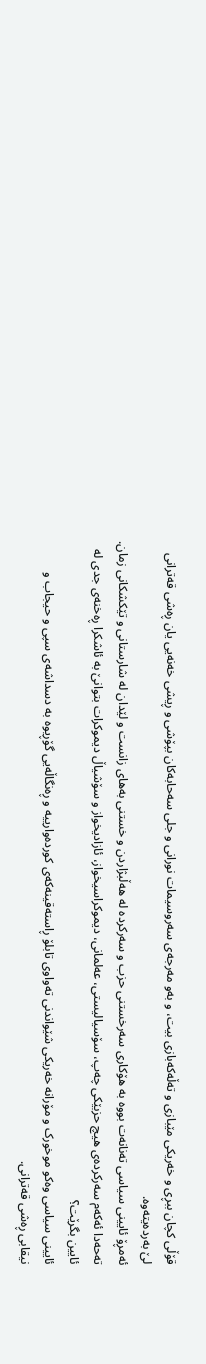قۆڵی کچان ببڕی و خەریکی مێبازی و تەڵەکەبازی بیت، و بەو مەرجەی سەروسیمات نورانی و جلی سەحابەکان بپۆشی و ڕیشی خەنەیی یان ڕەشی قەترانی لێ بەردەیتەوە.
ئەمڕۆ ئایینی سیاسی تەنانەت بووە بە ھۆکاری سەرخستنی حزب و سەرکردە لە ھەڵبژاردن و خستنی بەھای زانست و لێدان لە شارستانی و تێکشکانی زمان. تەحەدا ئەکەم سەرکردەی ھیچ حزبێکی چەپ، سۆسیالیستی، عەلمانی، دیموکراسیخواز، ئازادیخواز و سۆشیاڵ دیموکرات بتوانێ بە ئاشکرا ڕەخنەی جدی لە ئایین بگرێت؟
ئایینی سیاسی وەکو موخورک و مۆرانە خەریکی شێواندنی تەواوی تابلۆ ڕاستەقینەکەی کوردەوارییە و ڕەنگاڵەیی گۆڕیوە بە دسداشەی سپی و حیجاب و نیقابی ڕەشی قەترانی.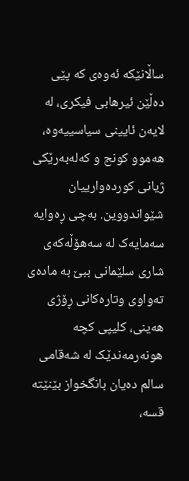ساڵانێکە ئەوەی کە پێی دەڵێن ئیرھابی فیکری، لە لایەن ئایینی سیاسییەوە، ھەموو کونج و کەلەبەرێکی ژیانی کوردەوارییان شێواندووین. بەچی ڕەوایە سەمایەک لە سەھۆڵەکەی شاری سلێمانی ببێ بە مادەی تەواوی وتارەکانی ڕۆژی ھەینی، کلیپی کچە ھونەرمەندێک لە شەقامی سالم دەیان بانگخواز بێنێتە قسە،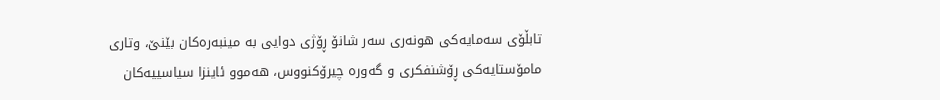تابڵۆی سەمایەکی ھونەری سەر شانۆ ڕۆژی دوایی بە مینبەرەکان بێنێ، وتاری مامۆستایەکی ڕۆشنفکری و گەورە چیرۆکنووس، ھەموو ئاینزا سیاسییەکان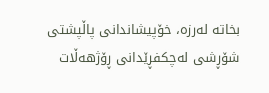بخاتە لەرزە، خۆپیشاندانی پاڵپشتی شۆڕشی لەچکفڕێدانی ڕۆژھەڵات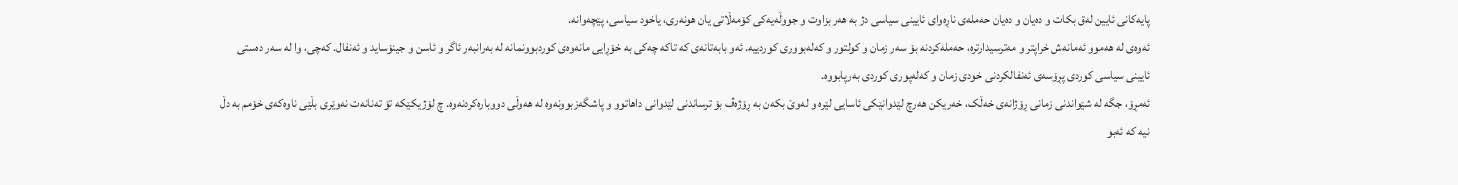پایەکانی ئایین لەق بکات و دەیان و دەیان حەملەی ناڕەوای ئایینی سیاسی دژ بە ھەر بزاوت و جووڵەیەکی کۆمەڵاتی یان ھونەری، یاخود سیاسی، پێچەوانە.
ئەوەی لە ھەموو ئەمانەش خراپتر و مەترسیدارترە، حەملەکردنە بۆ سەر زمان و کولتور و کەلەبووری کوردییە. ئەو بابەتانەی کە تاکە چەکی بە خۆڕایی مانەوەی کوردبوونمانە لە بەرانبەر ئاگر و ئاسن و جینۆساید و ئەنفال. کەچی، وا لە سەر دەستی ئایینی سیاسی کوردی پڕۆسەی ئەنفالکردنی خودی زمان و کەلەپوری کوردی بەرپابووە.
ئەمڕۆ، جگە لە شێواندنی زمانی ڕۆژانەی خەڵک، خەریکن ھەرچ لێدوانێکی ئاسایی لێرە و لەوێ بکەن بە ڕۆژەڤ بۆ ترساندنی لێدوانی داھاتوو و پاشگەزبوونەوە لە ھەوڵی دووبارەکردنەوە. چ لۆژیکێکە تۆ تەنانەت نەوێری بڵێی ناوەکەی خۆمم بە دڵ نیە کە ئەبو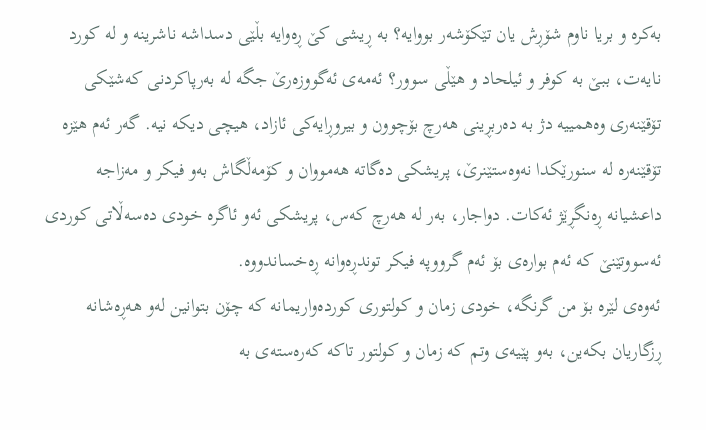بەکرە و بریا ناوم شۆڕش یان تێکۆشەر بووایە؟ بە ڕیشی کێ ڕەوایە بڵێی دسداشە ناشرینە و لە کورد نایەت، ببێ بە کوفر و ئیلحاد و ھێڵی سوور؟ ئەمەی ئەگووزەرێ جگە لە بەرپاکردنی کەشێکی تۆقێنەری وەھمییە دژ بە دەربڕینی ھەرچ بۆچوون و بیروڕایەکی ئازاد، ھیچی دیکە نیە. گەر ئەم ھێزە تۆقێنەرە لە سنورێکدا نەوەستێنرێ، پریشکی دەگاتە ھەمووان و کۆمەڵگاش بەو فیکر و مەزاجە داعشیانە ڕەنگڕێژ ئەکات. دواجار، بەر لە ھەرچ کەس، پریشکی ئەو ئاگرە خودی دەسەڵاتی کوردی ئەسووتێنێ کە ئەم بوارەی بۆ ئەم گرووپە فیکر توندڕەوانە ڕەخساندووە.
ئەوەی لێرە بۆ من گرنگە، خودی زمان و کولتوری کوردەواریمانە کە چۆن بتوانین لەو ھەڕەشانە ڕزگاریان بکەین، بەو پێیەی وتم کە زمان و کولتور تاکە کەرەستەی بە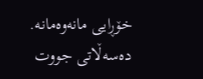خۆڕایی مانەوەمانە. دەسەڵاتی جووت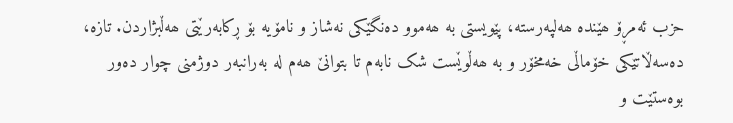حزب ئەمڕۆ ھێندە ھەلپەرستە، پێویستی بە ھەموو دەنگێکی نەشاز و نامۆیە بۆ ڕکابەرێتی ھەڵبژاردن. تازە، دەسەڵاتێکی خۆماڵی خەمخۆر و بە ھەڵوێست شک نابەم تا بتوانێ ھەم لە بەرانبەر دوژمنی چوار دەور بوەستێت و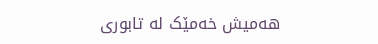ھەمیش خەمێک لە تابوری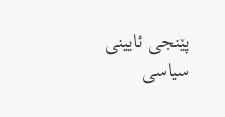پێنجی ئایینی سیاسی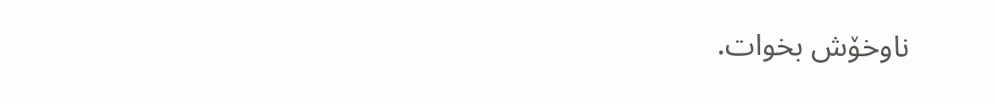ناوخۆش بخوات.